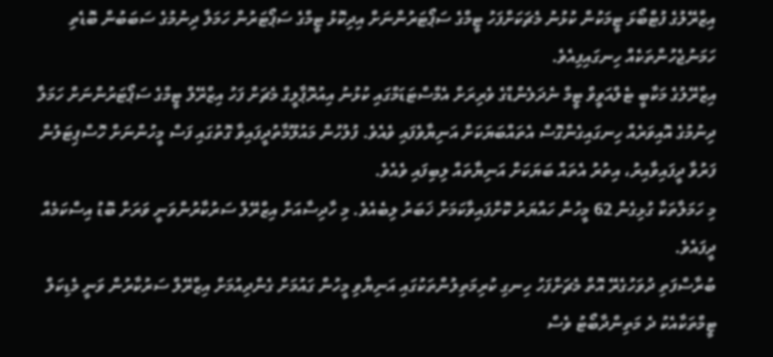އިޒްރޭލުގެ ފުޓްބޯޅަ ޓީމަކުން ކުޅުނު މެޗަކަށްފަހު ޓީމްގެ ސަޕޯޓަރުންނަށް އިދިކޮޅު ޓީމްގެ ސަޕޯޓަރުން ހަމަލާ ދިނުމުގެ ސަބަބުން ބޮޑެތި ހަމަނުޖެހުންތަކެއް ހިނގައިފިއެވެ.
އިޒްރޭލުގެ މަކާބީ ޓެލްއަވީވް ޓީމް ނެދަލެންޑްގެ ވެރިރަށް އެމްސްޓަޑަމްގައި ކުޅުނު އިއުރޮޕާލީގް މެޗަށް ފަހު އިޒްރޭލް ޓީމްގެ ސަޕޯޓަރުންނަށް ހަމަލާ ދިނުމުގެ އޮއިވަރެއް ހިނގައިގެންގޮސް އެތައްބަޔަކަށް އަނިޔާވެފައި ވެއެވެ. ފުލުހުން މައުލޫމާތުދީފައިވާ ގޮތުގައި ފަސް މީހުންނަށް ހޮސްޕިޓަލުން ފަރުވާ ދީފައިވާއިރު، އިތުރު އެތައް ބަޔަކަށް އަނިޔާތައް ލިބިފައި ވެއެވެ.
މި ހަމަލާތަކާ ގުޅިގެން 62 މީހުން ހައްޔަރު ކޮށްފައިވާކަމަށް ޚަބަރު ލިބެއެވެ. މި ހާދިސާއަށް އިޒްރޭލް ސަރުކާރުންވަނީ ވަރަށް ބޮޑު އިސްކަމެއް ދީފައެވެ.
ބުރާސްފަތި ދުވަހުގެރޭ އޮތް މެޗަށްފަހު ހިނގި ކުރިމަތިލުންތަކުގައި އަނިޔާވި މީހުން ގައުމަށް ގެންދިއުމަށް އިޒްރޭލް ސަރުކާރުން ވަނީ މެޑިކަލް ޓީމްތަކާއެކު ދެ މަތިންދާބޯޓު ވެސް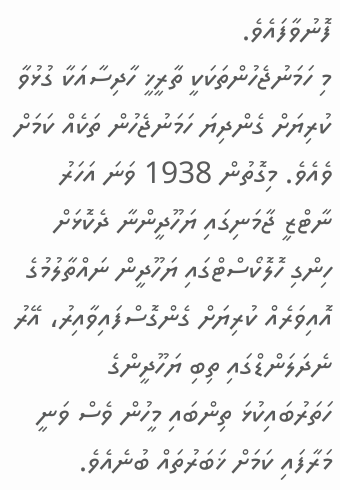ފޮނުވާފައެވެ.
މި ހަމަނުޖެހުންތަކަކީ ތާރީޚީ ހާދިސާއަކާ ގުޅުވާ ކުރިޔަށް ގެންދިޔަ ހަމަނުޖެހުން ތަކެއް ކަމަށް ވެއެވެ. މިގޮތުން 1938 ވަނަ އަހަރު ނާޓްޒީ ޖާމަނިގައި ޔަހޫދީންނާ ދެކޮޅަށް ހިންގި ހޮލޮކޯސްޓްގައި ޔަހޫދީން ނައްތާލުމުގެ އޮއިވަރެއް ކުރިޔަށް ގެންގޮސްފައިވާއިރު، އޭރު ނެދަލަންޑްގައި ތިބި ޔަހޫދީންގެ ހަތަރުބައިކުޅަ ތިންބައި މީހުން ވެސް ވަނީ މަރާފައި ކަމަށް ޚަބަރުތައް ބުނެއެވެ.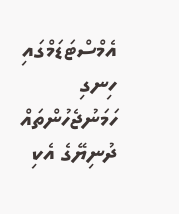އެމްސްޓަޑަމްގައި ހިނގި ހަމަނުޖެހުންތައް ދުނިޔޭގެ އެކި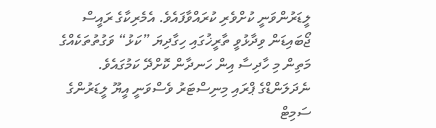ލީޑަރުންވަނީ ކުށްވެރި ކުރައްވާފައެވެ. އެމެރިކާގެ ރައީސް ޖޯބައިޑަން ވިދާޅުވީ ތާރީޚުގައި ހިގާދިޔަ ”ކަޅު“ ވަގުތުތަކެއްގެ މަތިން މި ހާދިސާ އިން ހަނދާން ކޮށްދޭ ކަމުގައެވެ.
ނެދަލަންޑްގެ ޕްރައި މިނިސްޓަރު ވެސްވަނީ އީޔޫ ލީޑަރުންގެ ސަމިޓް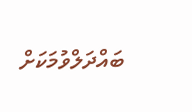ބައްދަލްވުމަކަށް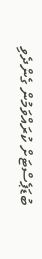ބުޑަޕެސްޓަށް ކުރައްވަމުން ގެންދެވި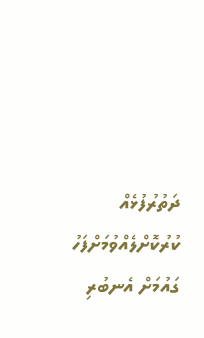ދަތުރުފުޅެއް ކުރުކޮށްލެއްވުމަށްފަހު ގައުމަށް އެނބުރި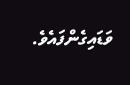ވަޑައިގެންފައެވެ.